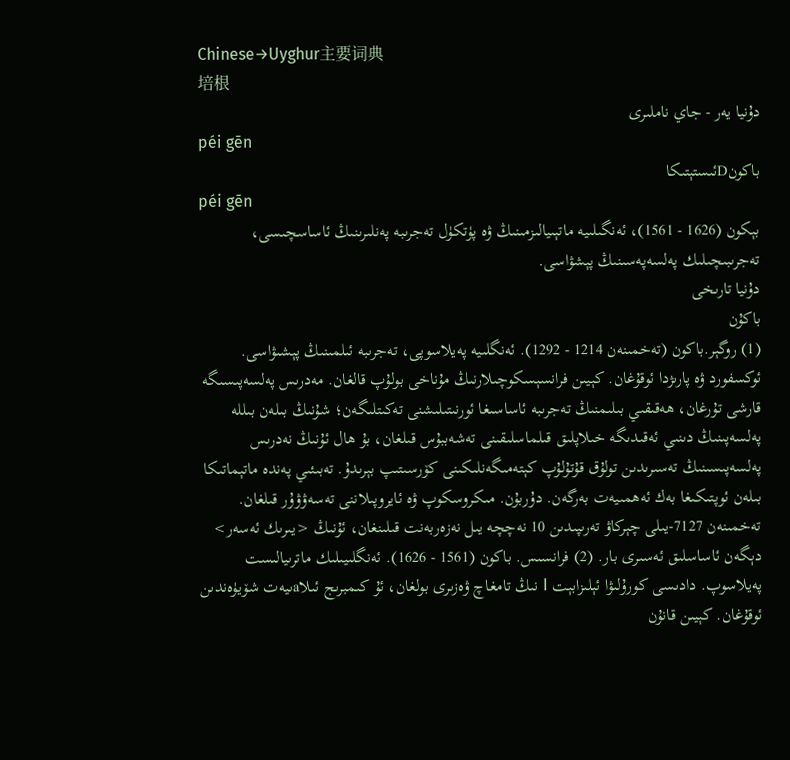Chinese→Uyghur主要词典
培根
دۇنيا يەر - جاي ناملىرى
péi gēn
باكونDئىستېتىكا
péi gēn
بېكون (1626 - 1561)، ئەنگىلىيە ماتېىيالىزمىنىڭ ۋە پۈتكۈل تەجرىبە پەنلىرىنىڭ ئاساسچىسى، تەجرىبىچىلىك پەلسەپەسىنىڭ پېشۋاسى.
دۇنيا تارىخى
باكۇن
(1) روگېر.باكون (تەخمىنەن 1214 - 1292). ئەنگلىيە پەيلاسوپى، تەجرىبە ئىلمىنىڭ پېشىۋاسى. ئوكسفورد ۋە پارىژدا ئوقۇغان. كېيىن فرانسېسكوچىلارنىڭ مۇناخى بولۇپ قالغان. مەدرىس پەلسەپىسىگە قارشى تۇرغان، ھەقىقىي بىلىمنىڭ تەجرىبە ئاساسىغا ئورنىتىلىشنى تەكىتلىگەن؛ شۇنىڭ بىلەن بىللە پەلسەپىنىڭ دىنىي ئەقىدىگە خىلاپلىق قىلماسلىقىنى تەشەببۇس قىلغان، بۇ ھال ئۇنىڭ نەدرىس پەلسەپىسىنىڭ تەسىرىدىن تولۇق قۇتۇلۇپ كېتەمىگەنلىكىنى كۆرسىتىپ بېرىدۇ. تەبىئىي پەندە ماتېماتىكا بىلەن ئوپتىكىغا بەك ئەھمىيەت بەرگەن. دۇربۇن. مىكروسكوپ ۋە ئايروپىلاننى تەسەۋۋۇر قىلغان. تەخمىنەن 7127-يىلى چېركاۋ تەرىپىدىن 10 نەچچە يىل نەزەربەنت قىلىنغان، ئۇنىڭ <يىرىك ئەسەر> دېگەن ئاساسلىق ئەسىرى بار. (2) فرانسىس. باكون (1561 - 1626). ئەنگلىيىلىك ماترىيالىست پەيلاسوپ. دادىسى كورۇلىۋا ئېلىزابېت Ⅰ نىڭ تامغاچ ۋەزىرى بولغان، ئۇ كىمبرىج ئىلاaىيەت شۆيۈەندىن ئوقۇغان. كېيىن قانۇن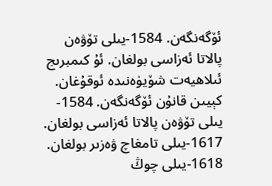ئۆگەنگەن. 1584-يىلى تۆۋەن پالاتا ئەزاسى بولغان. ئۇ كىمبرىج ئىلاھيەت شۆيۈەنىدە ئوقۇغان. كېيىن قانۇن ئۆگەنگەن. 1584-يىلى تۆۋەن پالاتا ئەزاسى بولغان. 1617-يىلى تامغاچ ۋەزىر بولغان. 1618-يىلى چوڭ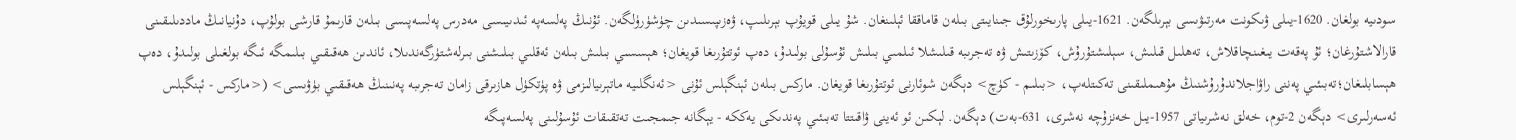سودىيە بولغان. 1620-يىلى ۋىكونت مەرتىۋىسى بېرىلگەن. 1621-يىلى پارىخورلۇق جىنايىتى بىلەن قاماققا ئېلىنغان. شۇ يىلى قويۇپ بېرىلىپ، ۋەزىپىسىدىن چۈشۈرۈلگەن. ئۇنىڭ پەلسەپە ئىدىيىسى مەدرس پەلسەپىسى بىلەن قارىمۇ قارشى بولۇپ، دۇنيانىڭ ماددىلىقىنى قارالاشتۇرغان؛ ئۇ پەقەت يىغىنچاقلاش، تەھلىل قىلىش، سېلىشتۇرۇش، كۆزىتىش ۋە تەجرىبە قىلىشلا ئىلمىي بىلىش ئۇسۇلى بولىدۇ، دەپ ئوتتۇرىغا قويغان؛ ھېسسىي بىلىش بىلەن ئەقلىي بىلىشنى بىرلەشتۈرگەندىلا، ئاندىن ھەقىقىي بىلىمگە ئىگە بولغىلى بولىدۇ، دەپ ھېسابلىغان؛تەبىئىي پەننى راۋاجلاندۇرۇشنىڭ مۇھىملىقىنى تەكىتلەپ، <بىلىم - كۈچ> دېگەن شوئارنى ئوتتۇرىغا قويغان. ماركس بىلەن ئېنگېلس ئۇنى <ئەنگلىيە ماتېرىيالىزمى ۋە پۈتكۈل ھازىرقى زامان تەجرىبە پەنىنىڭ ھەقىقىي بۈۋىسى> (<ماركس - ئېنگېلس ئەسەرلىرى> دېگەن 2-توم، خەلق نەشرىياتى 1957-يىل خەنزۇچە نەشرى، 631-بەت) دېگەن. لېكىن ئو ئەينى ۋاقىتتا تەبىئىي پەندىكى يەككە - يېگانە جىمجىت تەتقىقات ئۇسۇلىنى پەلسەپىگە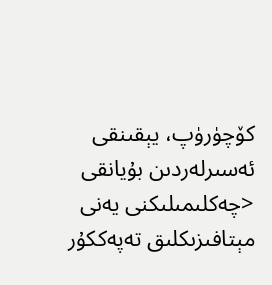كۆچۈرۈپ، يېقىنقى ئەسىرلەردىن بۇيانقى <چەكلىمىلىكنى يەنى مېتافىزىكلىق تەپەككۇر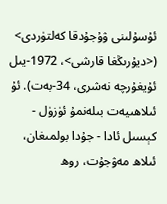ئۇسۇلىنى ۋۇجۇدقا كەلتۈردى> (<ديۇرىڭغا قارشى>، 1972-يىل ئۇيغۇرچە نەشرى، 34-بەت). ئۇ ئىلاھىيەت بىلەنمۇ ئۈزۈل - كېسىل ئادا - جۇدا بولمىغان، ئىلاھ مەۋجۇت، روھ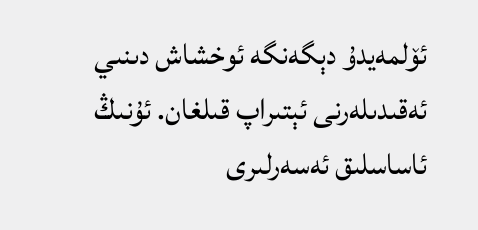ئۆلمەيدۇ دېگەنگە ئوخشاش دىنىي ئەقىدىلەرنى ئېتىراپ قىلغان. ئۇنىڭ ئاساسلىق ئەسەرلىرى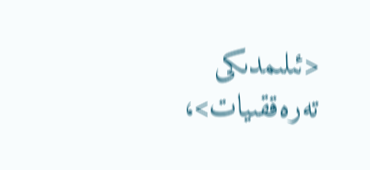<ئىلىمدىكى تەرەققىيات>،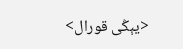<يېڭى قورال>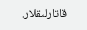قاتارلىقلار.